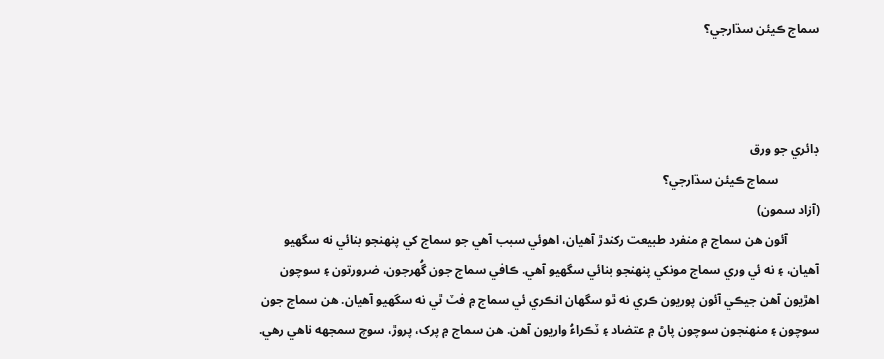سماج ڪيئن سڌارجي؟



ڊائري جو ورق
             سماج ڪيئن سڌارجي؟
(آزاد سمون)
          آئون هن سماج ۾ منفرد طبيعت رکندڙ آهيان، اهوئي سبب آهي جو سماج کي پنهنجو بنائي نه سگهيو آهيان، ۽ نه ئي وري سماج مونکي پنهنجو بنائي سگهيو آهي. ڪافي سماج جون گُهرجون، ضرورتون ۽ سوچون اهڙيون آهن جيڪي آئون پوريون ڪري نه ٿو سگهان انڪري ئي سماج ۾ فٽ ٿي نه سگهيو آهيان. هن سماج جون سوچون ۽ منهنجون سوچون پاڻ ۾ عتضاد ۽ ٽڪراءُ واريون آهن. هن سماج ۾ پرک، پروڙ، سوچ سمجهه ناهي رهي.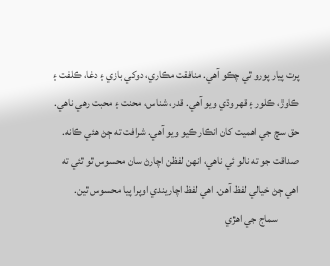پرت پيار پورو ٿي چڪو آهي. منافقت مڪاري، دوکي بازي ۽ دغا، ڪلفت ۽ ڪاوڙ، ڪلور ۽ قهر وڌي ويو آهي. قدر، شناس، محنت ۽ محبت رهي ناهي. حق سچ جي اهميت کان انڪار ڪيو ويو آهي. شرافت ته ڄڻ هئي ڪانه. صداقت جو ته نالو ئي ناهي، انهن لفظن اچارڻ سان محسوس ٿو ٿئي ته اهي ڄڻ خيالي لفظ آهن. اهي لفظ اچاريندي اوپرا پيا محسوس ٿين.
          سماج جي اهڙي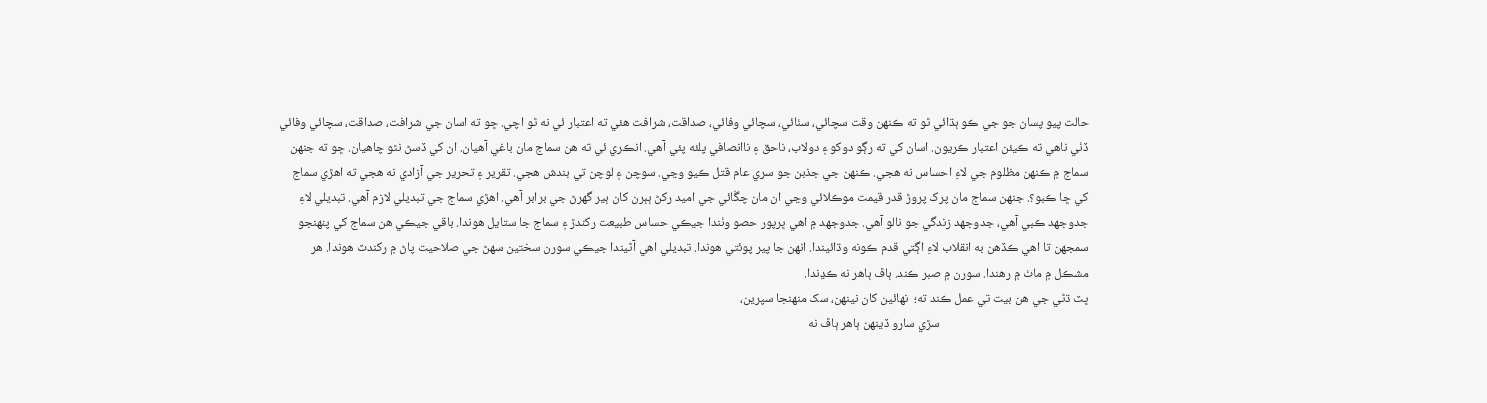حالت پيو پسان جو جي ڪو ٻڌائي ٿو ته ڪنهن وقت سچائي، سٺائي، سچائي وفائي، صداقت، شرافت هئي ته اعتبار ئي نه ٿو اچي. ڇو ته اسان جي شرافت، صداقت، سچائي وفائي ڏٺي ناهي ته ڪيئن اعتبار ڪريون. اسان کي ته رڳو دوکو ۽ دولاب، ناحق ۽ ناانصافي پلئه پئي آهي. انڪري ئي ته هن سماج مان باغي آهيان. ان کي ڏسڻ نٿو چاهيان. ڇو ته جنهن سماج ۾ ڪنهن مظلوم جي لاءِ احساس نه هجي. ڪنهن جي جذبن جو سري عام قتل ڪيو وڃي. سوچن ۽ لوچن تي بندش هجي. تقرير ۽ تحرير جي آزادي نه هجي ته اهڙي سماج کي ڇا ڪبو؟. جنهن سماج مان پرک پروڙ قدر قيمت موڪلائي وڃي ان مان چڱائي جي اميد رکڻ ٻٻرن کان ٻير گهرڻ جي برابر آهي. اهڙي سماج جي تبديلي لازم آهي. تبديلي لاءِ جدوجهد ڪبي آهي، جدوجهد زندگي جو نالو آهي. جدوجهد ۾ اهي ڀرپور حصو وٺندا جيڪي حساس طبيعت رکندڙ ۽ سماج جا ستايل هوندا. باقي جيڪي هن سماج کي پنهنجو سمجهن تا اهي ڪڏهن به انقلاب لاءِ اڳتي قدم ڪونه وڌائيندا. انهن جا پير پوئتي هوندا. تبديلي اهي آڻيندا جيڪي سورن سختين سهڻ جي صلاحيت پاڻ ۾ رکندٽ هوندا. هر مشڪل ۾ ماٺ ۾ رهندا. سورن ۾ صبر ڪند. ٻاڦ ٻاهر نه ڪڍندا.
ڀٽ ڌڻي جي هن بيت تي عمل ڪند ته؛  نهائين کان نينهن، سک منهنجا سپرين،
                                                    سڙي سارو ڏينهن ٻاهر ٻاڦ نه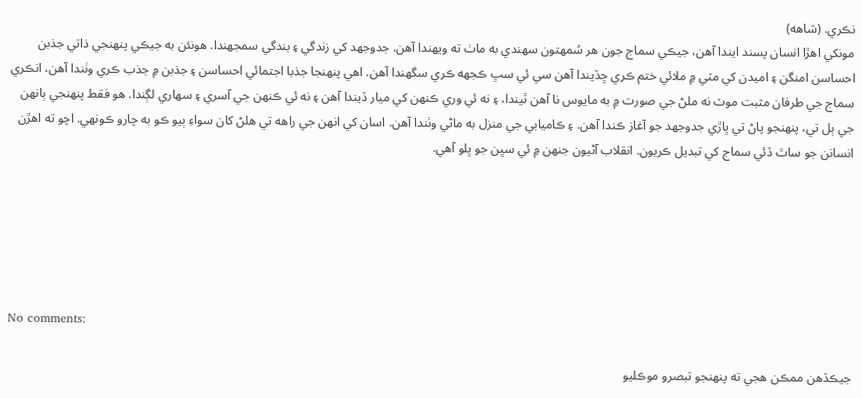نڪري. (شاهه)
مونکي اهڙا انسان پسند ايندا آهن، جيڪي سماج جون هر سُمهتون سهندي به ماٺ ته ويهندا آهن. جدوجهد کي زندگي ۽ بندگي سمجهندا. هونئن به جيڪي پنهنجي ذاتي جذبن احساسن امنگن ۽ اميدن کي مٽي ۾ ملائي ختم ڪري ڇڏيندا آهن سي ئي سڀ ڪجهه ڪري سگهندا آهن. اهي پنهنجا جذبا اجتمائي احساسن ۽ جذبن ۾ جذب ڪري وٺندا آهن، انڪري سماج جي طرفان مثبت موٽ نه ملڻ جي صورت ۾ به مايوس نا آهن ٿيندا، ۽ نه ئي وري ڪنهن کي ميار ڏيندا آهن ۽ نه ئي ڪنهن جي آسري ۽ سهاري لڳندا. هو فقط پنهنجي ٻانهن جي ٻل تي، پنهنجو پاڻ تي ڀاڙي جدوجهد جو آغاز ڪندا آهن. ۽ ڪاميابي جي منزل به ماڻي وٺندا آهن. اسان کي انهن جي راهه تي هلڻ کان سواءِ ٻيو ڪو به چارو ڪونهي. اچو ته اهڙن انسانن جو ساٿ ڏئي سماج کي تبديل ڪريون. انقلاب آڻيون جنهن ۾ ئي سڀن جو ڀلو آهي.






No comments:

جيڪڏهن ممڪن هجي ته پنهنجو تبصرو موڪليو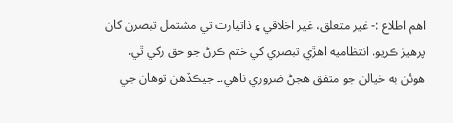اهم اطلاع :- غير متعلق، غير اخلاقي ۽ ذاتيارت تي مشتمل تبصرن کان پرهيز ڪريو. انتظاميه اهڙي تبصري کي ختم ڪرڻ جو حق رکي ٿي. هوئن به خيالن جو متفق هجڻ ضروري ناهي.۔ جيڪڏهن توهان جي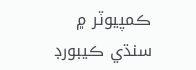ڪمپيوٽر ۾ سنڌي ڪيبورڊ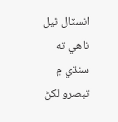انسٽال ٿيل ناهي ته سنڌي ۾ تبصرو لکڻ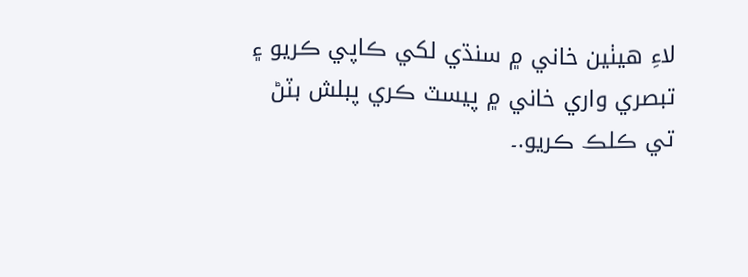لاءِ هيٺين خاني ۾ سنڌي لکي ڪاپي ڪريو ۽ تبصري واري خاني ۾ پيسٽ ڪري پبلش بٽڻ تي ڪلڪ ڪريو.۔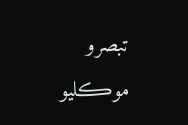تبصرو موڪليو